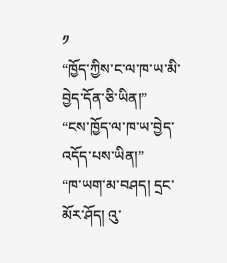༡
“ཁྱོད་ཀྱིས་ང་ལ་ཁ་ཡ་མི་བྱེད་དོན་ཅི་ཡིན།”
“ངས་ཁྱོད་ལ་ཁ་ཡ་བྱེད་འདོད་པས་ཡིན།”
“ཁ་ཡག་མ་བཤད། དྲང་མོར་ཤོད། འུ་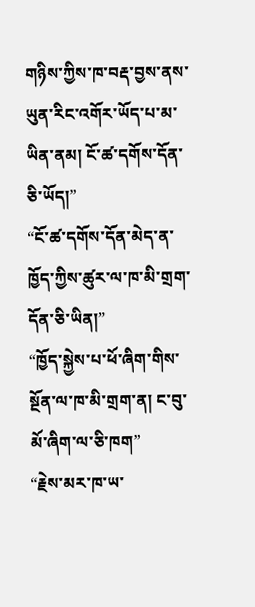གཉིས་ཀྱིས་ཁ་བརྡ་བྱས་ནས་ཡུན་རིང་འགོར་ཡོད་པ་མ་ཡིན་ནམ། ངོ་ཚ་དགོས་དོན་ཅི་ཡོད།”
“ངོ་ཚ་དགོས་དོན་མེད་ན་ཁྱོད་ཀྱིས་ཚུར་ལ་ཁ་མི་གྲག་དོན་ཅི་ཡིན།”
“ཁྱོད་སྐྱེས་པ་ཕོ་ཞིག་གིས་སྔོན་ལ་ཁ་མི་གྲག་ན། ང་བུ་མོ་ཞིག་ལ་ཅི་ཁག”
“རྗེས་མར་ཁ་ཡ་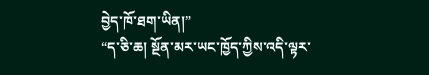བྱེད་ཁོ་ཐག་ཡིན།”
“ད་ཅི་ཆ། སྔོན་མར་ཡང་ཁྱོད་ཀྱིས་འདི་ལྟར་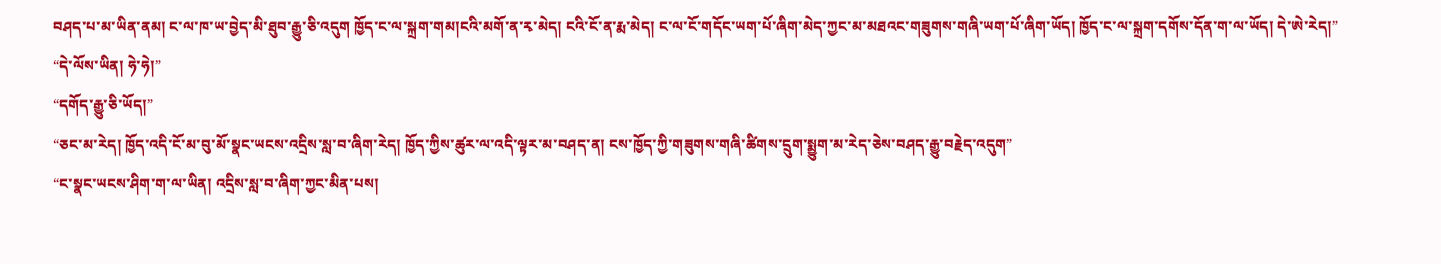བཤད་པ་མ་ཡིན་ནམ། ང་ལ་ཁ་ཡ་བྱེད་མི་ཐུབ་རྒྱུ་ཅི་འདུག ཁྱོད་ང་ལ་སྐྲག་གམ།ངའི་མགོ་ན་རྭ་མེད། ངའི་ངོ་ན་རྨ་མེད། ང་ལ་ངོ་གདོང་ཡག་པོ་ཞིག་མེད་ཀྱང་མ་མཐའང་གཟུགས་གཞི་ཡག་པོ་ཞིག་ཡོད། ཁྱོད་ང་ལ་སྐྲག་དགོས་དོན་ག་ལ་ཡོད། དེ་ཨེ་རེད།”
“དེ་ལོས་ཡིན། ཧེ་ཧེ།”
“དགོད་རྒྱུ་ཅི་ཡོད།”
“ཅང་མ་རེད། ཁྱོད་འདི་ངོ་མ་བུ་མོ་སྣང་ཡངས་འདྲིས་སླ་བ་ཞིག་རེད། ཁྱོད་ཀྱིས་ཚུར་ལ་འདི་ལྟར་མ་བཤད་ན། ངས་ཁྱོད་ཀྱི་གཟུགས་གཞི་ཚིགས་དྲུག་སྨྱུག་མ་རེད་ཅེས་བཤད་རྒྱུ་བརྗེད་འདུག”
“ང་སྣང་ཡངས་ཤིག་ག་ལ་ཡིན། འདྲིས་སླ་བ་ཞིག་ཀྱང་མིན་པས།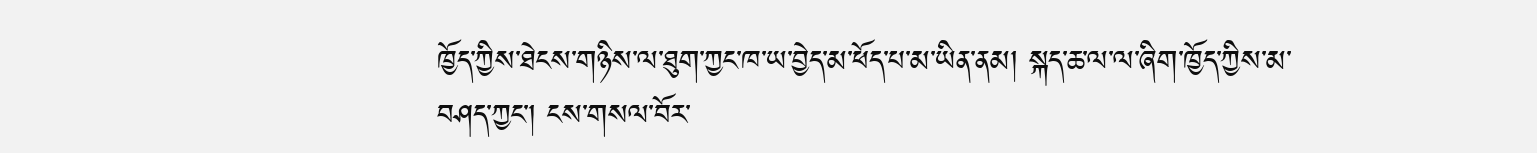ཁྱོད་ཀྱིས་ཐེངས་གཉིས་ལ་ཐུག་ཀྱང་ཁ་ཡ་བྱེད་མ་ཕོད་པ་མ་ཡིན་ནམ། སྐད་ཆ་ལ་ལ་ཞིག་ཁྱོད་ཀྱིས་མ་བཤད་ཀྱང་། ངས་གསལ་བོར་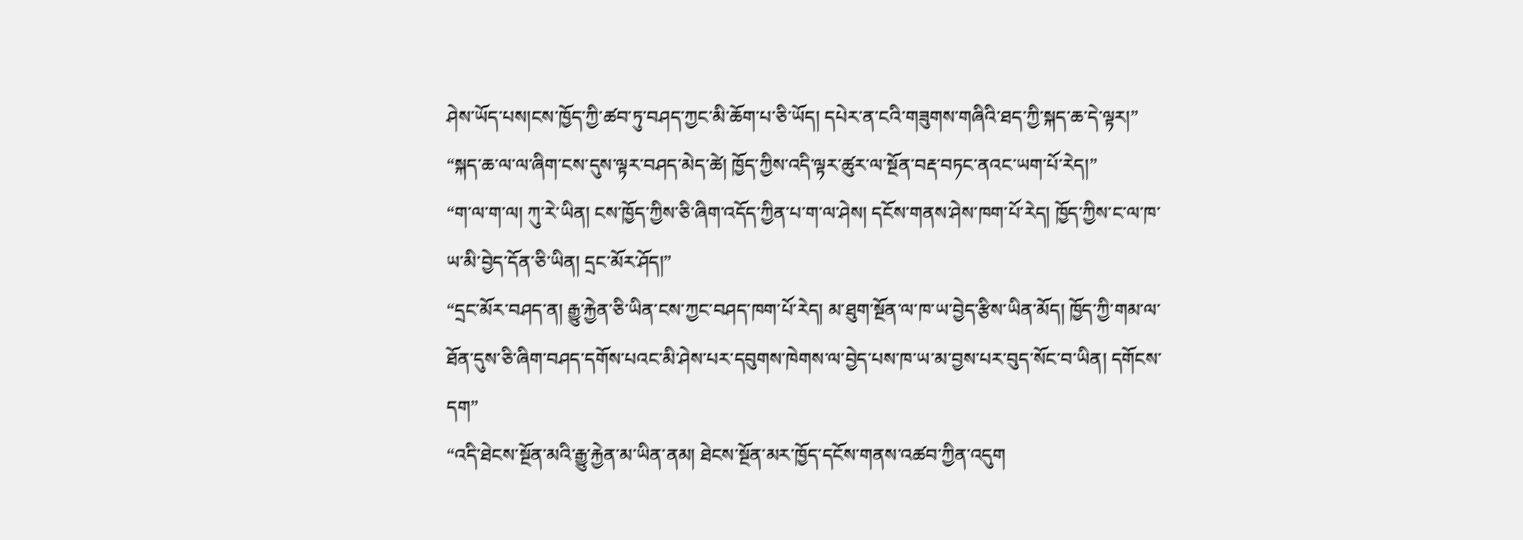ཤེས་ཡོད་པས།ངས་ཁྱོད་ཀྱི་ཚབ་ཏུ་བཤད་ཀྱང་མི་ཆོག་པ་ཅི་ཡོད། དཔེར་ན་ངའི་གཟུགས་གཞིའི་ཐད་ཀྱི་སྐད་ཆ་དེ་ལྟར།”
“སྐད་ཆ་ལ་ལ་ཞིག་ངས་དུས་ལྟར་བཤད་མེད་ཚེ། ཁྱོད་ཀྱིས་འདི་ལྟར་ཚུར་ལ་སྔོན་བརྡ་བཏང་ནའང་ཡག་པོ་རེད།”
“ག་ལ་ག་ལ། ཀུ་རེ་ཡིན། ངས་ཁྱོད་ཀྱིས་ཅི་ཞིག་འདོད་ཀྱིན་པ་ག་ལ་ཤེས། དངོས་གནས་ཤེས་ཁག་པོ་རེད། ཁྱོད་ཀྱིས་ང་ལ་ཁ་ཡ་མི་བྱེད་དོན་ཅི་ཡིན། དྲང་མོར་ཤོད།”
“དྲང་མོར་བཤད་ན། རྒྱུ་རྐྱེན་ཅི་ཡིན་ངས་ཀྱང་བཤད་ཁག་པོ་རེད། མ་ཐུག་སྔོན་ལ་ཁ་ཡ་བྱེད་རྩིས་ཡིན་མོད། ཁྱོད་ཀྱི་གམ་ལ་ཐོན་དུས་ཅི་ཞིག་བཤད་དགོས་པའང་མི་ཤེས་པར་དབུགས་ཁེགས་ལ་བྱེད་པས་ཁ་ཡ་མ་བྱས་པར་བུད་སོང་བ་ཡིན། དགོངས་དག”
“འདི་ཐེངས་སྔོན་མའི་རྒྱུ་རྐྱེན་མ་ཡིན་ནམ། ཐེངས་སྔོན་མར་ཁྱོད་དངོས་གནས་འཚབ་ཀྱིན་འདུག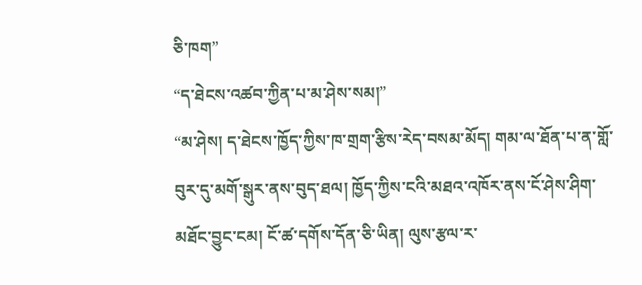ཅི་ཁག”
“ད་ཐེངས་འཚབ་ཀྱིན་པ་མ་ཤེས་སམ།”
“མ་ཤེས། ད་ཐེངས་ཁྱོད་ཀྱིས་ཁ་གྲག་རྩིས་རེད་བསམ་མོད། གམ་ལ་ཐོན་པ་ན་གློ་བུར་དུ་མགོ་སྒུར་ནས་བུད་ཐལ། ཁྱོད་ཀྱིས་ངའི་མཐའ་འཁོར་ནས་ངོ་ཤེས་ཤིག་མཐོང་བྱུང་ངམ། ངོ་ཚ་དགོས་དོན་ཅི་ཡིན། ལུས་རྩལ་ར་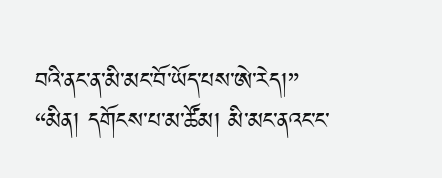བའི་ནང་ན་མི་མང་བོ་ཡོད་པས་ཨེ་རེད།”
“མིན། དགོངས་པ་མ་ཚོམ། མི་མང་ནའང་ང་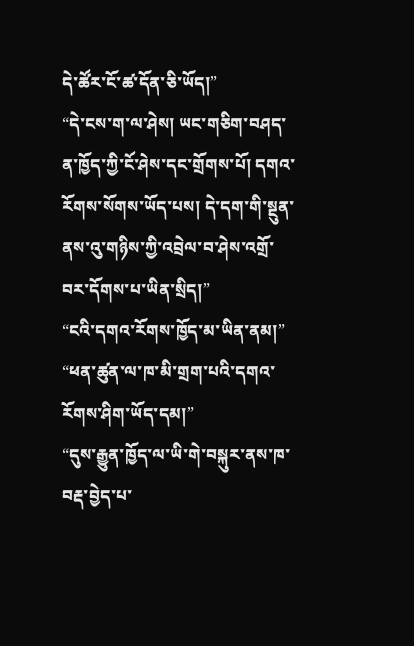དེ་ཚོར་ངོ་ཚ་དོན་ཅི་ཡོད།”
“དེ་ངས་ག་ལ་ཤེས། ཡང་གཅིག་བཤད་ན་ཁྱོད་ཀྱི་ངོ་ཤེས་དང་གྲོགས་པོ། དགའ་རོགས་སོགས་ཡོད་པས། དེ་དག་གི་སྔུན་ནས་འུ་གཉིས་ཀྱི་འབྲེལ་བ་ཤེས་འགྲོ་བར་དོགས་པ་ཡིན་སྲིད།”
“ངའི་དགའ་རོགས་ཁྱོད་མ་ཡིན་ནམ།”
“ཕན་ཚུན་ལ་ཁ་མི་གྲག་པའི་དགའ་རོགས་ཤིག་ཡོད་དམ།”
“དུས་རྒྱུན་ཁྱོད་ལ་ཡི་གེ་བསྐུར་ནས་ཁ་བརྡ་བྱེད་པ་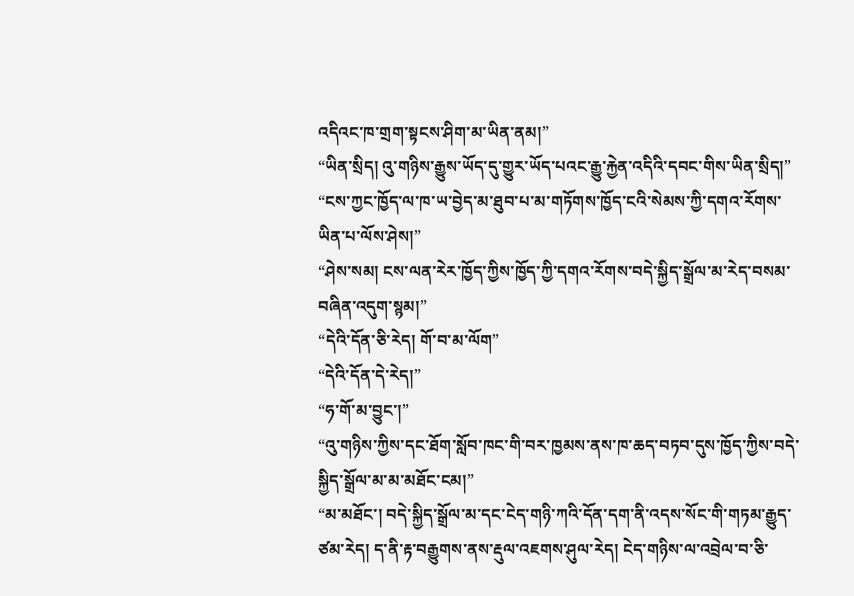འདིའང་ཁ་གྲག་སྟངས་ཤིག་མ་ཡིན་ནམ།”
“ཡིན་སྲིད། འུ་གཉིས་རྒྱུས་ཡོད་དུ་གྱུར་ཡོད་པའང་རྒྱུ་རྐྱེན་འདིའི་དབང་གིས་ཡིན་སྲིད།”
“ངས་ཀྱང་ཁྱོད་ལ་ཁ་ཡ་བྱེད་མ་ཐུབ་པ་མ་གཏོགས་ཁྱོད་ངའི་སེམས་ཀྱི་དགའ་རོགས་ཡིན་པ་ལོས་ཤེས།”
“ཤེས་སམ། ངས་ལན་རེར་ཁྱོད་ཀྱིས་ཁྱོད་ཀྱི་དགའ་རོགས་བདེ་སྐྱིད་སྒྲོལ་མ་རེད་བསམ་བཞིན་འདུག་སྙམ།”
“དེའི་དོན་ཅི་རེད། གོ་བ་མ་ལོག”
“དེའི་དོན་དེ་རེད།”
“ཧ་གོ་མ་བྱུང་།”
“འུ་གཉིས་ཀྱིས་དང་ཐོག་སློབ་ཁང་གི་བར་ཁྱམས་ནས་ཁ་ཆད་བཏབ་དུས་ཁྱོད་ཀྱིས་བདེ་སྐྱིད་སྒྲོལ་མ་མ་མཐོང་ངམ།”
“མ་མཐོང་། བདེ་སྐྱིད་སྒྲོལ་མ་དང་ངེད་གཉི་ཀའི་དོན་དག་ནི་འདས་སོང་གི་གཏམ་རྒྱུད་ཙམ་རེད། ད་ནི་རྟ་བརྒྱུགས་ནས་རྡུལ་འཇགས་ཤུལ་རེད། ངེད་གཉིས་ལ་འབྲེལ་བ་ཅི་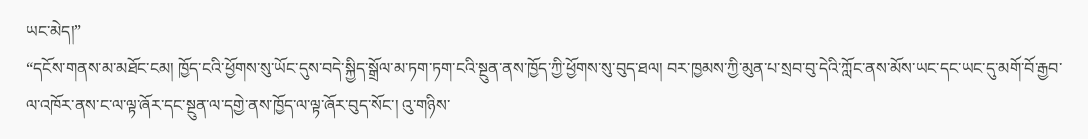ཡང་མེད།”
“དངོས་གནས་མ་མཐོང་ངམ། ཁྱོད་ངའི་ཕྱོགས་སུ་ཡོང་དུས་བདེ་སྐྱིད་སྒྲོལ་མ་ཏག་ཏག་ངའི་སྔུན་ནས་ཁྱོད་ཀྱི་ཕྱོགས་སུ་བུད་ཐལ། བར་ཁྱམས་ཀྱི་མུན་པ་སྲབ་བུ་དེའི་ཀློང་ནས་མོས་ཡང་དང་ཡང་དུ་མགོ་བོ་རྒྱབ་ལ་འཁོར་ནས་ང་ལ་ལྟ་ཞོར་དང་སྔུན་ལ་དགྱེ་ནས་ཁྱོད་ལ་ལྟ་ཞོར་བུད་སོང་། འུ་གཉིས་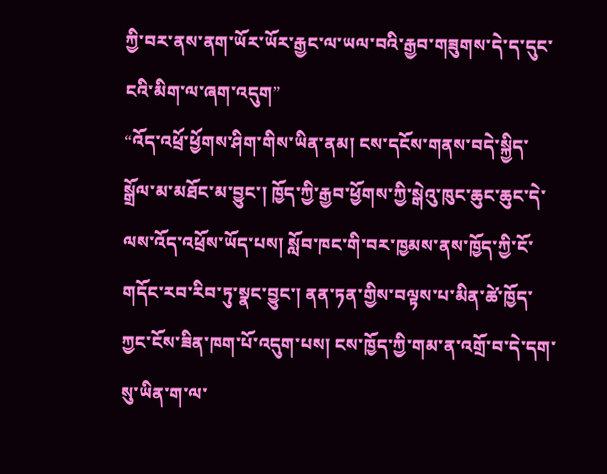ཀྱི་བར་ནས་ནག་ཡོར་ཡོར་རྒྱང་ལ་ཡལ་བའི་རྒྱབ་གཟུགས་དེ་ད་དུང་ངའི་མིག་ལ་ཞག་འདུག”
“འོད་འཕྲོ་ཕྱོགས་ཤིག་གིས་ཡིན་ནམ། ངས་དངོས་གནས་བདེ་སྐྱིད་སྒྲོལ་མ་མཐོང་མ་བྱུང་། ཁྱོད་ཀྱི་རྒྱབ་ཕྱོགས་ཀྱི་སྒེའུ་ཁུང་ཆུང་ཆུང་དེ་ལས་འོད་འཕྲོས་ཡོད་པས། སློབ་ཁང་གི་བར་ཁྱམས་ནས་ཁྱོད་ཀྱི་ངོ་གདོང་རབ་རིབ་ཏུ་སྣང་བྱུང་། ནན་ཏན་གྱིས་བལྟས་པ་མིན་ཚེ་ཁྱོད་ཀྱང་ངོས་ཟིན་ཁག་པོ་འདུག་པས། ངས་ཁྱོད་ཀྱི་གམ་ན་འགྲོ་བ་དེ་དག་སུ་ཡིན་ག་ལ་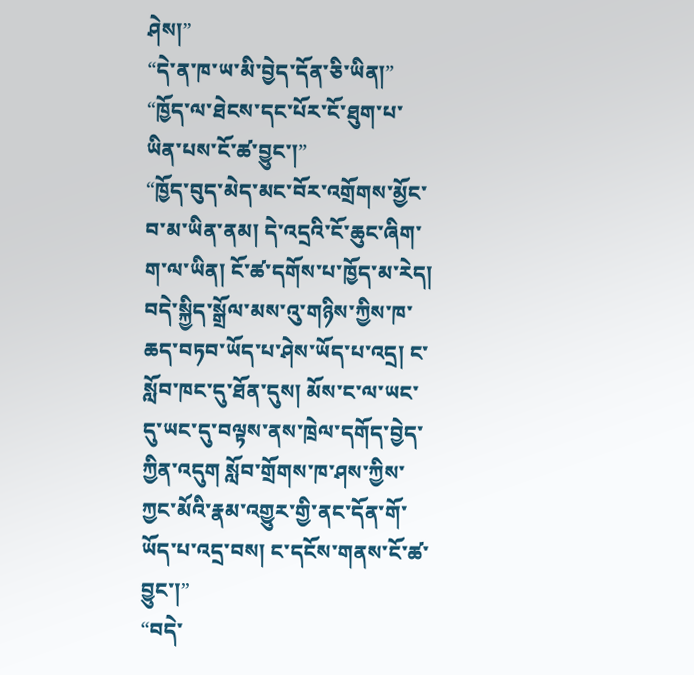ཤེས།”
“དེ་ན་ཁ་ཡ་མི་བྱེད་དོན་ཅི་ཡིན།”
“ཁྱོད་ལ་ཐེངས་དང་པོར་ངོ་ཐུག་པ་ཡིན་པས་ངོ་ཚ་བྱུང་།”
“ཁྱོད་བུད་མེད་མང་བོར་འགྲོགས་མྱོང་བ་མ་ཡིན་ནམ། དེ་འདྲའི་ངོ་ཆུང་ཞིག་ག་ལ་ཡིན། ངོ་ཚ་དགོས་པ་ཁྱོད་མ་རེད། བདེ་སྐྱིད་སྒྲོལ་མས་འུ་གཉིས་ཀྱིས་ཁ་ཆད་བཏབ་ཡོད་པ་ཤེས་ཡོད་པ་འདྲ། ང་སློབ་ཁང་དུ་ཐོན་དུས། མོས་ང་ལ་ཡང་དུ་ཡང་དུ་བལྟས་ནས་ཁྲེལ་དགོད་བྱེད་ཀྱིན་འདུག སློབ་གྲོགས་ཁ་ཤས་ཀྱིས་ཀྱང་མོའི་རྣམ་འགྱུར་གྱི་ནང་དོན་གོ་ཡོད་པ་འདྲ་བས། ང་དངོས་གནས་ངོ་ཚ་བྱུང་།”
“བདེ་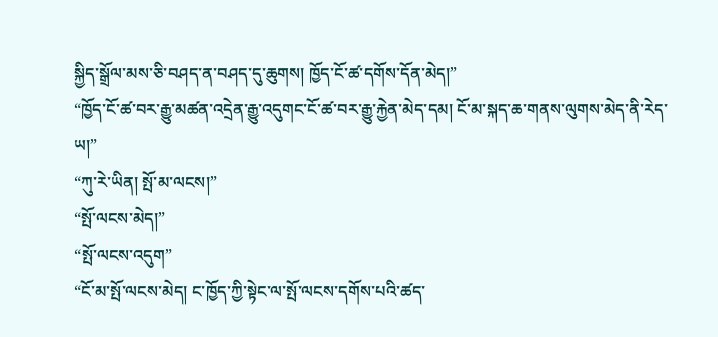སྐྱིད་སྒྲོལ་མས་ཅི་བཤད་ན་བཤད་དུ་ཆུགས། ཁྱོད་ངོ་ཚ་དགོས་དོན་མེད།”
“ཁྱོད་ངོ་ཚ་བར་རྒྱུ་མཚན་འདྲེན་རྒྱུ་འདུགང་ངོ་ཚ་བར་རྒྱུ་རྐྱེན་མེད་དམ། ངོ་མ་སྐད་ཆ་གནས་ལུགས་མེད་ནི་རེད་ཡ།”
“ཀུ་རེ་ཡིན། སྤོ་མ་ལངས།”
“སྤོ་ལངས་མེད།”
“སྤོ་ལངས་འདུག”
“ངོ་མ་སྤོ་ལངས་མེད། ང་ཁྱོད་ཀྱི་སྟེང་ལ་སྤོ་ལངས་དགོས་པའི་ཚད་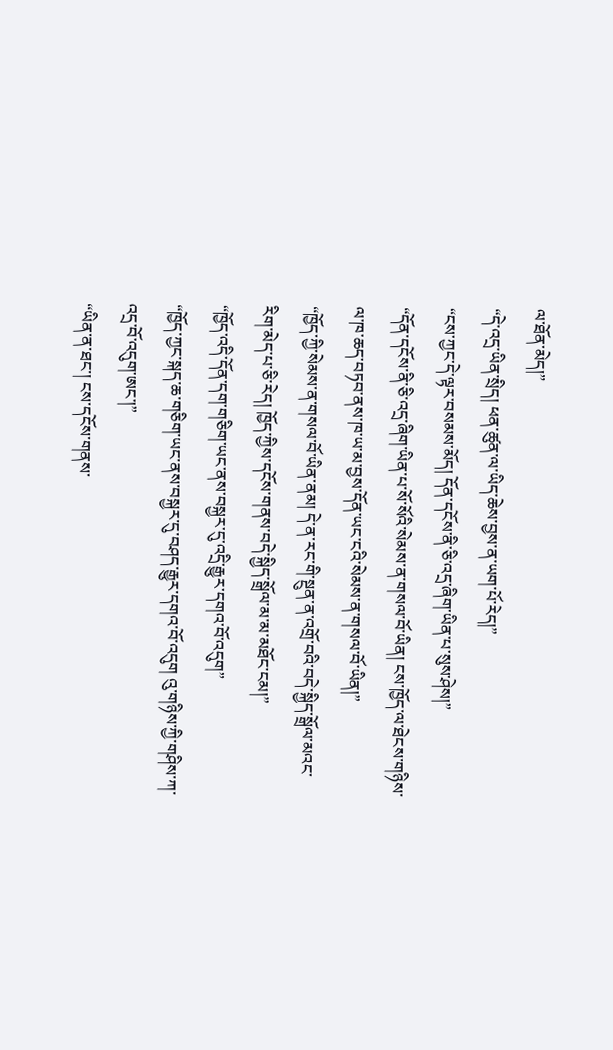ལ་ཐོན་མེད།”
“དེ་འདྲ་ཡིན་སྲིད། ཕན་ཚུན་ལ་ཡིད་ཆེས་བྱས་ན་ཡག་པོ་རེད།”
“ངས་ཀྱང་དེ་ལྟར་བསམས་མོད། དོན་དངོས་ནི་ཅི་འདྲ་ཞིག་ཡིན་པ་སུས་ཤེས།”
“དོན་དངོས་ནི་ཅི་འདྲ་ཞིག་ཡིན་པ་སོ་སོའི་སེམས་ན་གསལ་བོ་ཡིན། ངས་ཁྱོད་ལ་ཐེངས་གཉིས་ལ་ཁ་ཆད་བཏབ་ནས་ཁ་ཡ་མ་བྱས་དོན་ཡང་ངའི་སེམས་ན་གསལ་བོ་ཡིན།”
“ཁྱོད་ཀྱི་སེམས་ན་གསལ་བོ་ཡིན་ནམ། དེ་ན་རང་གི་སྔུན་ན་འགྲོ་བའི་བདེ་སྐྱིད་སྒྲོལ་མའང་རིག་མེད་པ་ཅི་རེད། ཁྱོད་ཀྱིས་དངོས་གནས་བདེ་སྐྱིད་སྒྲོལ་མ་མ་མཐོང་ངམ།”
“ཁྱོད་འདི་དོན་དག་གཅིག་ཡང་ནས་བསྐྱར་དུ་འདྲི་རྒྱུར་དགའ་བོ་འདུག”
“ཁྱོད་ཀྱང་སྐད་ཆ་གཅིག་ཡང་ནས་བསྐྱར་དུ་བཤད་རྒྱུར་དགའ་བོ་འདུག འུ་གཉིས་ཀྱི་གཤིས་ཀ་འདྲ་བོ་འདུག་ཨང་།”
“ཡིན་ན་ཐང་། ངས་དངོས་གནས་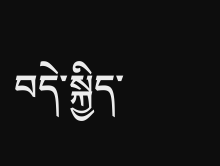བདེ་སྐྱིད་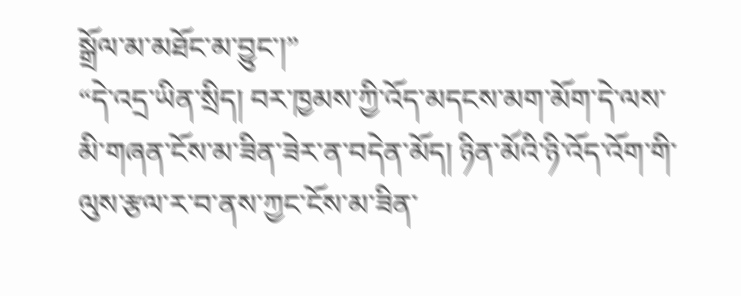སྒྲོལ་མ་མཐོང་མ་བྱུང་།”
“དེ་འདྲ་ཡིན་སྲིད། བར་ཁྱམས་ཀྱི་འོད་མདངས་མག་མོག་དེ་ལས་མི་གཞན་ངོས་མ་ཟིན་ཟེར་ན་བདེན་མོད། ཉིན་མོའི་ཉི་འོད་འོག་གི་ལུས་རྩལ་ར་བ་ནས་ཀྱང་ངོས་མ་ཟིན་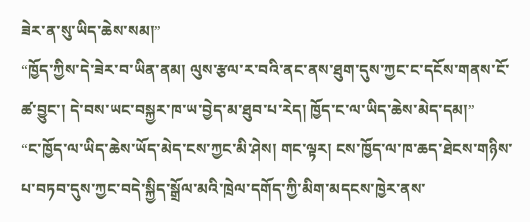ཟེར་ན་སུ་ཡིད་ཆེས་སམ།”
“ཁྱོད་ཀྱིས་དེ་ཟེར་བ་ཡིན་ནམ། ལུས་རྩལ་ར་བའི་ནང་ནས་ཐུག་དུས་ཀྱང་ང་དངོས་གནས་ངོ་ཚ་བྱུང་། དེ་བས་ཡང་བསྐྱར་ཁ་ཡ་བྱེད་མ་ཐུབ་པ་རེད། ཁྱོད་ང་ལ་ཡིད་ཆེས་མེད་དམ།”
“ང་ཁྱོད་ལ་ཡིད་ཆེས་ཡོད་མེད་ངས་ཀྱང་མི་ཤེས། གང་ལྟར། ངས་ཁྱོད་ལ་ཁ་ཆད་ཐེངས་གཉིས་པ་བཏབ་དུས་ཀྱང་བདེ་སྐྱིད་སྒྲོལ་མའི་ཁྲེལ་དགོད་ཀྱི་མིག་མདངས་ཁྱེར་ནས་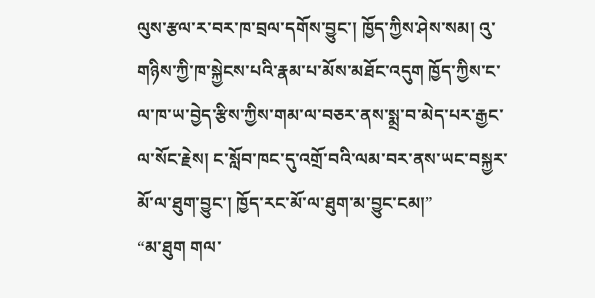ལུས་རྩལ་ར་བར་ཁ་བྲལ་དགོས་བྱུང་། ཁྱོད་ཀྱིས་ཤེས་སམ། འུ་གཉིས་ཀྱི་ཁ་སྐྱེངས་པའི་རྣམ་པ་མོས་མཐོང་འདུག ཁྱོད་ཀྱིས་ང་ལ་ཁ་ཡ་བྱེད་རྩིས་ཀྱིས་གམ་ལ་བཅར་ནས་སྨྲ་བ་མེད་པར་རྒྱང་ལ་སོང་རྗེས། ང་སློབ་ཁང་དུ་འགྲོ་བའི་ལམ་བར་ནས་ཡང་བསྐྱར་མོ་ལ་ཐུག་བྱུང་། ཁྱོད་རང་མོ་ལ་ཐུག་མ་བྱུང་ངམ།”
“མ་ཐུག གལ་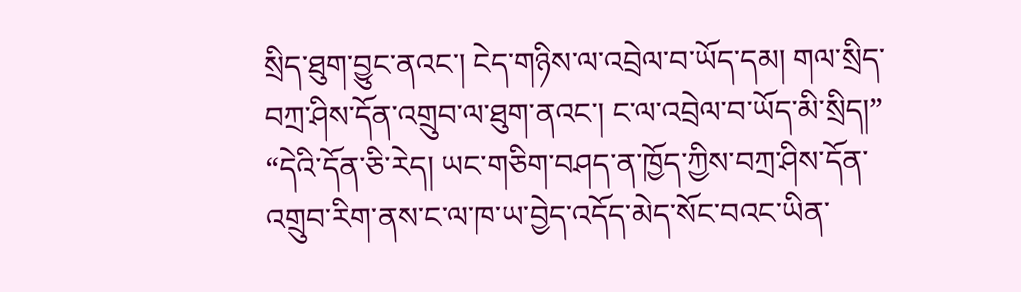སྲིད་ཐུག་བྱུང་ནའང་། ངེད་གཉིས་ལ་འབྲེལ་བ་ཡོད་དམ། གལ་སྲིད་བཀྲ་ཤིས་དོན་འགྲུབ་ལ་ཐུག་ནའང་། ང་ལ་འབྲེལ་བ་ཡོད་མི་སྲིད།”
“དེའི་དོན་ཅི་རེད། ཡང་གཅིག་བཤད་ན་ཁྱོད་ཀྱིས་བཀྲ་ཤིས་དོན་འགྲུབ་རིག་ནས་ང་ལ་ཁ་ཡ་བྱེད་འདོད་མེད་སོང་བའང་ཡིན་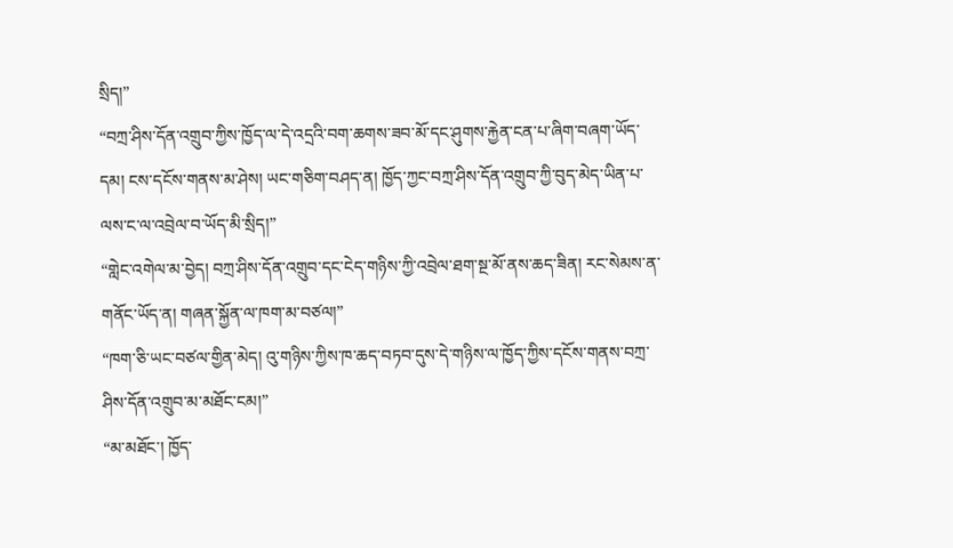སྲིད།”
“བཀྲ་ཤིས་དོན་འགྲུབ་ཀྱིས་ཁྱོད་ལ་དེ་འདྲའི་བག་ཆགས་ཟབ་མོ་དང་ཤུགས་རྐྱེན་ངན་པ་ཞིག་བཞག་ཡོད་དམ། ངས་དངོས་གནས་མ་ཤེས། ཡང་གཅིག་བཤད་ན། ཁྱོད་ཀྱང་བཀྲ་ཤིས་དོན་འགྲུབ་ཀྱི་བུད་མེད་ཡིན་པ་ལས་ང་ལ་འབྲེལ་བ་ཡོད་མི་སྲིད།”
“གླེང་འགེལ་མ་བྱེད། བཀྲ་ཤིས་དོན་འགྲུབ་དང་ངེད་གཉིས་ཀྱི་འབྲེལ་ཐག་སྔ་མོ་ནས་ཆད་ཟིན། རང་སེམས་ན་གནོང་ཡོད་ན། གཞན་སྐྱོན་ལ་ཁག་མ་བཙལ།”
“ཁག་ཅི་ཡང་བཙལ་གྱིན་མེད། འུ་གཉིས་ཀྱིས་ཁ་ཆད་བཏབ་དུས་དེ་གཉིས་ལ་ཁྱོད་ཀྱིས་དངོས་གནས་བཀྲ་ཤིས་དོན་འགྲུབ་མ་མཐོང་ངམ།”
“མ་མཐོང་། ཁྱོད་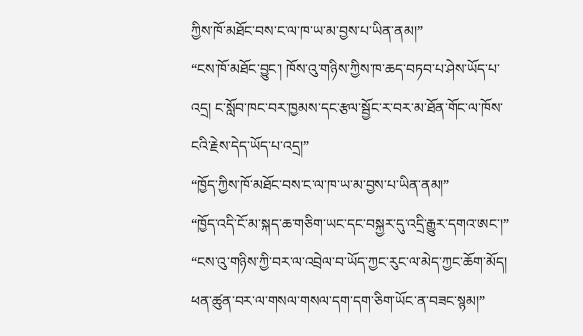ཀྱིས་ཁོ་མཐོང་བས་ང་ལ་ཁ་ཡ་མ་བྱས་པ་ཡིན་ནམ།”
“ངས་ཁོ་མཐོང་བྱུང་། ཁོས་འུ་གཉིས་ཀྱིས་ཁ་ཆད་བཏབ་པ་ཤེས་ཡོད་པ་འདྲ། ང་སློབ་ཁང་བར་ཁྱམས་དང་རྩལ་སྦྱོང་ར་བར་མ་ཐོན་གོང་ལ་ཁོས་ངའི་རྗེས་དེད་ཡོད་པ་འདྲ།”
“ཁྱོད་ཀྱིས་ཁོ་མཐོང་བས་ང་ལ་ཁ་ཡ་མ་བྱས་པ་ཡིན་ནམ།”
“ཁྱོད་འདི་ངོ་མ་སྐད་ཆ་གཅིག་ཡང་དང་བསྐྱར་དུ་འདྲི་རྒྱུར་དགའ་ཨང་།”
“ངས་འུ་གཉིས་ཀྱི་བར་ལ་འབྲེལ་བ་ཡོད་ཀྱང་རུང་ལ་མེད་ཀྱང་ཆོག་མོད། ཕན་ཚུན་བར་ལ་གསལ་གསལ་དག་དག་ཅིག་ཡོང་ན་བཟང་སྙམ།”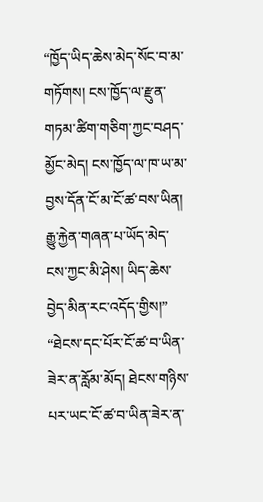“ཁྱོད་ཡིད་ཆེས་མེད་སོང་བ་མ་གཏོགས། ངས་ཁྱོད་ལ་རྫུན་གཏམ་ཚིག་གཅིག་ཀྱང་བཤད་མྱོང་མེད། ངས་ཁྱོད་ལ་ཁ་ཡ་མ་བྱས་དོན་ངོ་མ་ངོ་ཚ་བས་ཡིན། རྒྱུ་རྐྱེན་གཞན་པ་ཡོད་མེད་ངས་ཀྱང་མི་ཤེས། ཡིད་ཆེས་བྱེད་མིན་རང་འདོད་གྱིས།”
“ཐེངས་དང་པོར་ངོ་ཚ་བ་ཡིན་ཟེར་ན་རློམ་མོད། ཐེངས་གཉིས་པར་ཡང་ངོ་ཚ་བ་ཡིན་ཟེར་ན་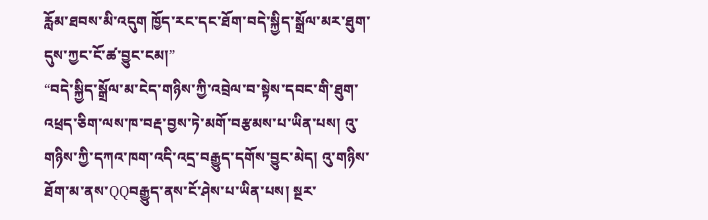རློམ་ཐབས་མི་འདུག ཁྱོད་རང་དང་ཐོག་བདེ་སྐྱིད་སྒྲོལ་མར་ཐུག་དུས་ཀྱང་ངོ་ཚ་བྱུང་ངམ།”
“བདེ་སྐྱིད་སྒྲོལ་མ་ངེད་གཉིས་ཀྱི་འབྲེལ་བ་སྟེས་དབང་གི་ཐུག་འཕྲད་ཅིག་ལས་ཁ་བརྡ་བྱས་ཏེ་མགོ་བརྩམས་པ་ཡིན་པས། འུ་གཉིས་ཀྱི་དཀའ་ཁག་འདི་འདྲ་བརྒྱུད་དགོས་བྱུང་མེད། འུ་གཉིས་ཐོག་མ་ནས་QQབརྒྱུད་ནས་ངོ་ཤེས་པ་ཡིན་པས། སྔར་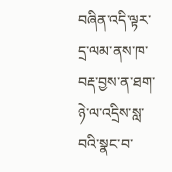བཞིན་འདི་ལྟར་དྲ་ལམ་ནས་ཁ་བརྡ་བྱས་ན་ཐག་ཉེ་ལ་འདྲིས་སླ་བའི་སྣང་བ་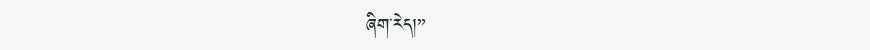ཞིག་རེད།”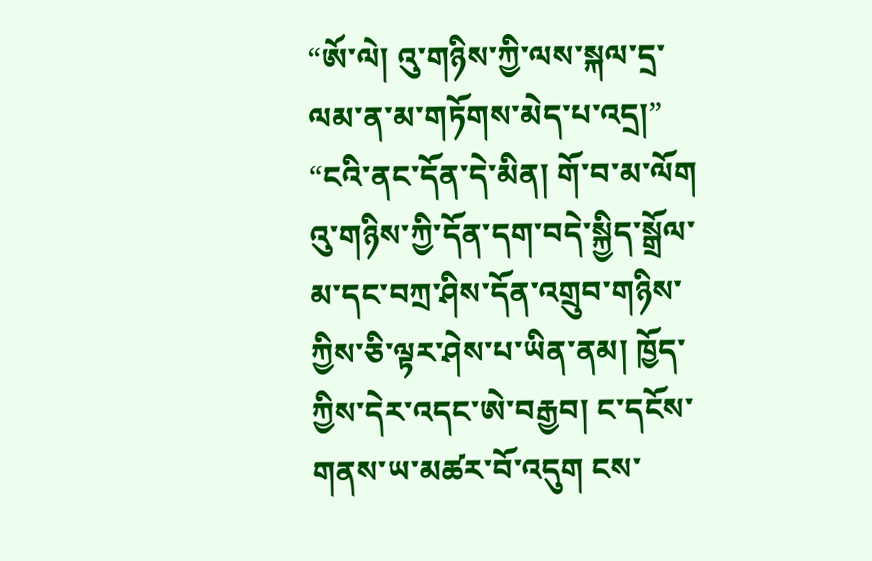“ཨོ་ལེ། འུ་གཉིས་ཀྱི་ལས་སྐལ་དྲ་ལམ་ན་མ་གཏོགས་མེད་པ་འདྲ།”
“ངའི་ནང་དོན་དེ་མིན། གོ་བ་མ་ལོག འུ་གཉིས་ཀྱི་དོན་དག་བདེ་སྐྱིད་སྒྲོལ་མ་དང་བཀྲ་ཤིས་དོན་འགྲུབ་གཉིས་ཀྱིས་ཅི་ལྟར་ཤེས་པ་ཡིན་ནམ། ཁྱོད་ཀྱིས་དེར་འདང་ཨེ་བརྒྱབ། ང་དངོས་གནས་ཡ་མཚར་བོ་འདུག ངས་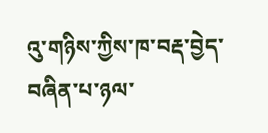འུ་གཉིས་ཀྱིས་ཁ་བརྡ་བྱེད་བཞིན་པ་ཉལ་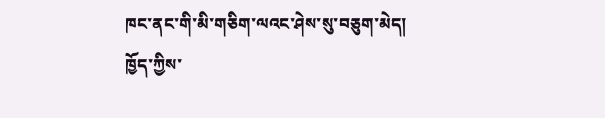ཁང་ནང་གི་མི་གཅིག་ལའང་ཤེས་སུ་བཅུག་མེད། ཁྱོད་ཀྱིས་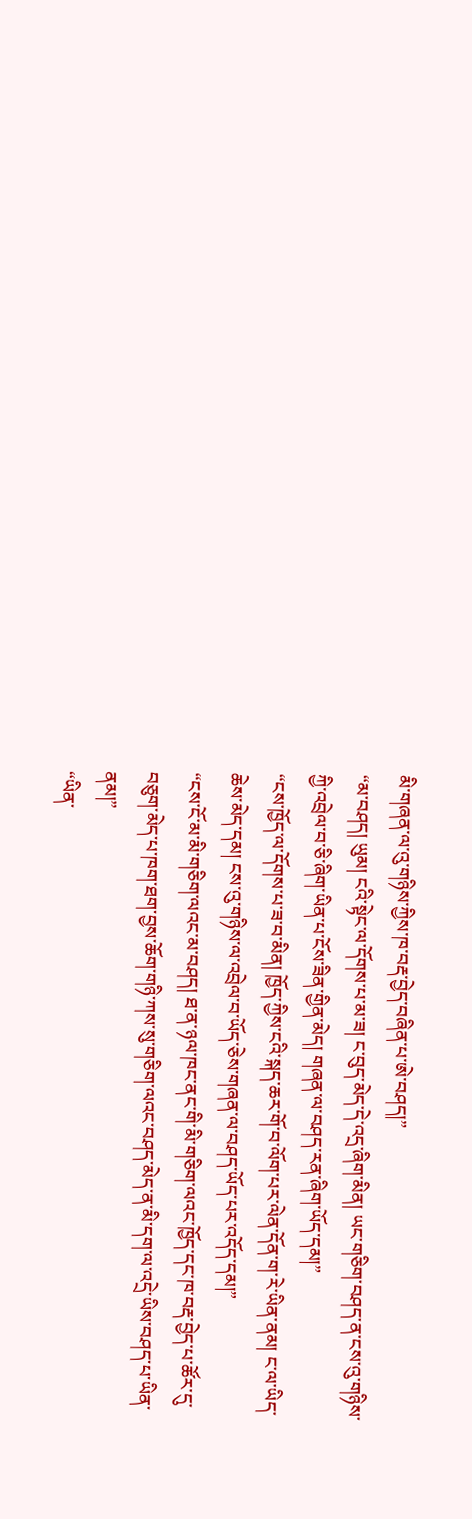མི་གཞན་ལ་འུ་གཉིས་ཀྱིས་ཁ་བརྡ་བྱེད་བཞིན་པ་ཨེ་བཤད།”
“མ་བཤད། ཡུམ། ངའི་སྟེང་ལ་དོགས་པ་མ་ཟ། ང་བུད་མེད་དེ་འདྲ་ཞིག་མིན། ཡང་གཅིག་བཤད་ན་ངས་འུ་གཉིས་ཀྱི་འབྲེལ་བ་ཅི་ཞིག་ཡིན་པ་ངོས་ཟིན་གྱིན་མེད། གཞན་ལ་བཤད་རན་ཞིག་ཡོད་དམ།”
“ངས་ཁྱོད་ལ་དོགས་པ་ཟ་བ་མིན། ཁྱོད་ཀྱིས་ངའི་སྐད་ཆར་གོ་བ་ལོག་པར་ལེན་དོན་ག་རེ་ཡིན་ནམ། ང་ལ་ཡིད་ཆེས་མེད་དམ། ངས་འུ་གཉིས་ལ་འབྲེལ་བ་ཡོད་ཅེས་གཞན་ལ་བཤད་ཡོད་པར་འདོད་དམ།”
“ངས་ངོ་མ་མི་གཅིག་ལའང་མ་བཤད། ཐ་ན་ཉལ་ཁང་ནང་གི་མི་གཅིག་ལའང་ཁྱོད་དང་ཁ་བརྡ་བྱེད་པ་ཚོར་དུ་བཅུག་མེད་པ་ཁག་ཐག་བྱས་ཆོག་གཉི་ཀས་སུ་གཅིག་ལའང་བཤད་མེད་ན་མི་དག་ལ་འདྲེ་ཡིས་བཤད་པ་ཡིན་ནམ།”
“ཡིན་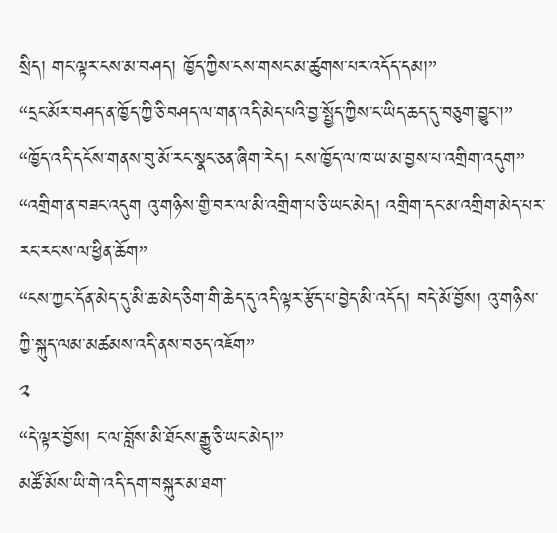སྲིད། གང་ལྟར་ངས་མ་བཤད། ཁྱོད་ཀྱིས་ངས་གསང་མ་ཚུགས་པར་འདོད་དམ།”
“དྲང་མོར་བཤད་ན་ཁྱོད་ཀྱི་ཅི་བཤད་ལ་གན་འདི་མེད་པའི་བྱ་སྤྱོད་ཀྱིས་ང་ཡིད་ཆད་དུ་བཅུག་བྱུང་།”
“ཁྱོད་འདི་དངོས་གནས་བུ་མོ་རང་སྣང་ཅན་ཞིག་རེད། ངས་ཁྱོད་ལ་ཁ་ཡ་མ་བྱས་པ་འགྲིག་འདུག”
“འགྲིག་ན་བཟང་འདུག འུ་གཉིས་གྱི་བར་ལ་མི་འགྲིག་པ་ཅི་ཡང་མེད། འགྲིག་དང་མ་འགྲིག་མེད་པར་རང་རང་ས་ལ་ཕྱིན་ཆོག”
“ངས་ཀྱང་དོན་མེད་དུ་མི་ཆ་མེད་ཅིག་གི་ཆེད་དུ་འདི་ལྟར་རྩོད་པ་བྱེད་མི་འདོད། བདེ་མོ་བྱོས། འུ་གཉིས་ཀྱི་སྐུད་ལམ་མཚམས་འདི་ནས་བཅད་འཇོག”
༢
“དེ་ལྟར་བྱོས། ང་ལ་བློས་མི་ཐོངས་རྒྱུ་ཅི་ཡང་མེད།”
མཚོ་མོས་ཡི་གེ་འདི་དག་བསྐུར་མ་ཐག་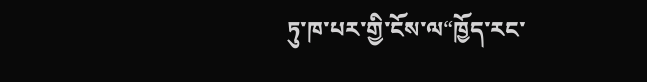ཏུ་ཁ་པར་གྱི་ངོས་ལ“ཁྱོད་རང་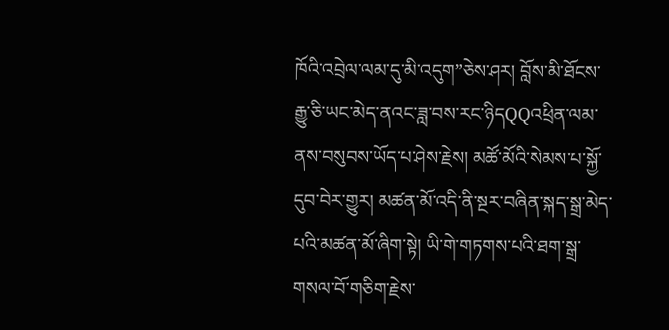ཁོའི་འབྲེལ་ལམ་དུ་མི་འདུག”ཅེས་ཤར། བློས་མི་ཐོངས་རྒྱུ་ཅི་ཡང་མེད་ནའང་ཟླ་བས་རང་ཉིདQQའཕྲིན་ལམ་ནས་བསུབས་ཡོད་པ་ཤེས་རྗེས། མཚོ་མོའི་སེམས་པ་སྐྱོ་དུབ་བེར་གྱུར། མཚན་མོ་འདི་ནི་སྔར་བཞིན་སྐད་སྒྲ་མེད་པའི་མཚན་མོ་ཞིག་སྟེ། ཡི་གེ་གཏགས་པའི་ཐག་སྒྲ་གསལ་བོ་གཅིག་རྗེས་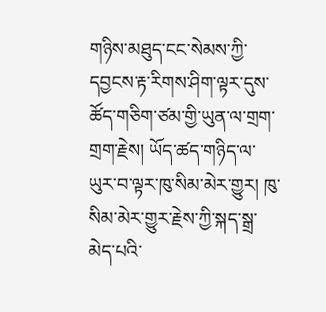གཉིས་མཐུད་ངང་སེམས་ཀྱི་དབྱངས་རྟ་རིགས་ཤིག་ལྟར་དུས་ཚོད་གཅིག་ཙམ་གྱི་ཡུན་ལ་གྲག་གྲག་རྗེས། ཡོད་ཚད་གཉིད་ལ་ཡུར་བ་ལྟར་ཁུ་སིམ་མེར་གྱུར། ཁུ་སིམ་མེར་གྱུར་རྗེས་ཀྱི་སྐད་སྒྲ་མེད་པའི་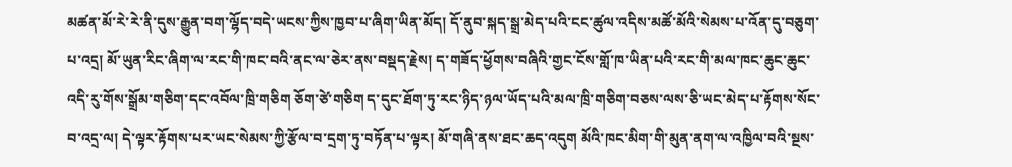མཚན་མོ་རེ་རེ་ནི་དུས་རྒྱུན་བག་ལྷོད་བདེ་ཡངས་ཀྱིས་ཁྱབ་པ་ཞིག་ཡིན་མོད། དོ་ནུབ་སྐད་སྒྲ་མེད་པའི་ངང་ཚུལ་འདིས་མཚོ་མོའི་སེམས་པ་འོན་དུ་བཅུག་པ་འདྲ། མོ་ཡུན་རིང་ཞིག་ལ་རང་གི་ཁང་བའི་ནང་ལ་ཅེར་ནས་བསྡད་རྗེས། ད་གཟོད་ཕྱོགས་བཞིའི་གྱང་ངོས་གློ་ཁ་ཡིན་པའི་རང་གི་མལ་ཁང་ཆུང་ཆུང་འདི་རུ་གོས་སྒྲོམ་གཅིག་དང་འབོལ་ཁྲི་གཅིག ཅོག་ཙེ་གཅིག ད་དུང་ཐོག་ཏུ་རང་ཉིད་ཉལ་ཡོད་པའི་མལ་ཁྲི་གཅིག་བཅས་ལས་ཅི་ཡང་མེད་པ་རྟོགས་སོང་བ་འདྲ་ལ། དེ་ལྟར་རྟོགས་པར་ཡང་སེམས་ཀྱི་རྩོལ་བ་དྲག་ཏུ་བཏོན་པ་ལྟར། མོ་གཞི་ནས་ཐང་ཆད་འདུག མོའི་ཁང་མིག་གི་མུན་ནག་ལ་འཁྱིལ་བའི་སྔས་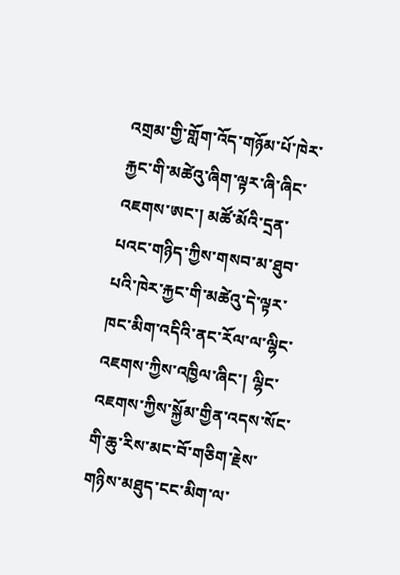འགྲམ་གྱི་གློག་འོད་གཉོམ་པོ་ཁེར་རྐྱང་གི་མཚེའུ་ཞིག་ལྟར་ཞི་ཞིང་འཇགས་ཨང་། མཚོ་མོའི་དྲན་པའང་གཉིད་ཀྱིས་གསབ་མ་ཐུབ་པའི་ཁེར་རྐྱང་གི་མཚེའུ་དེ་ལྟར་ཁང་མིག་འདིའི་ནང་རོལ་ལ་ལྷིང་འཇགས་ཀྱིས་འཁྱིལ་ཞིང་། ལྷིང་འཇགས་ཀྱིས་སྐྱོམ་གྱིན་འདས་སོང་གི་ཆུ་རིས་མང་བོ་གཅིག་རྗེས་གཉིས་མཐུད་ངང་མིག་ལ་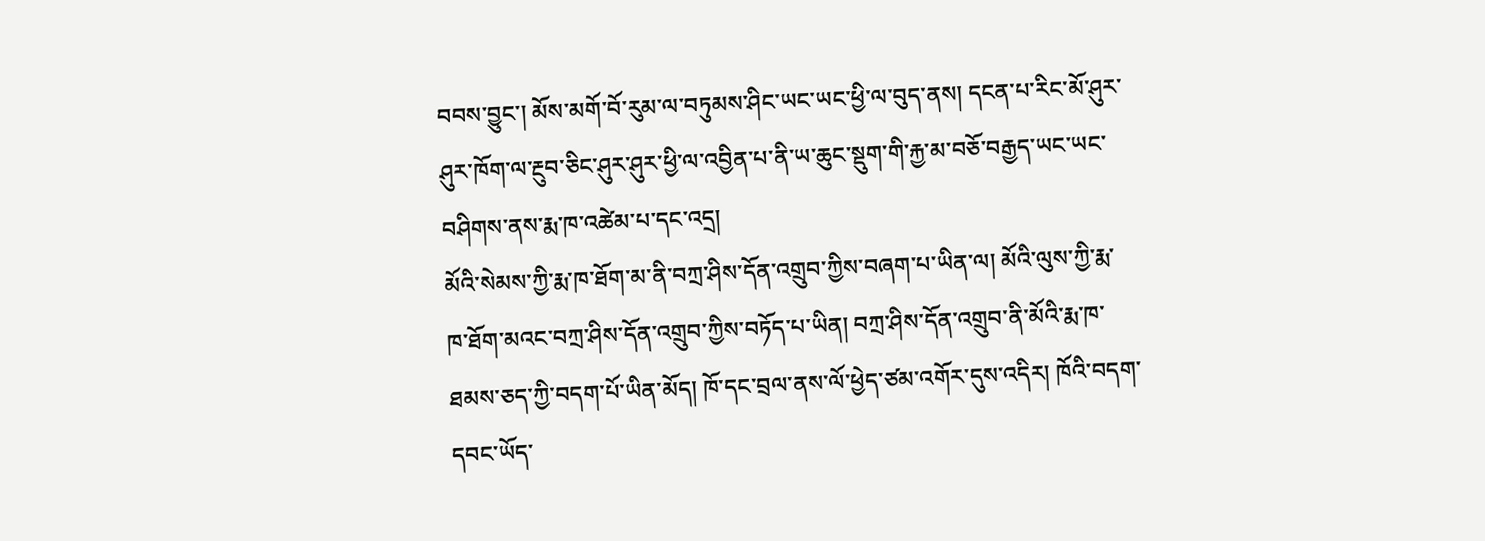བབས་བྱུང་། མོས་མགོ་བོ་རུམ་ལ་བཏུམས་ཤིང་ཡང་ཡང་ཕྱི་ལ་བུད་ནས། དངན་པ་རིང་མོ་ཤུར་ཤུར་ཁོག་ལ་རྔུབ་ཅིང་ཤུར་ཤུར་ཕྱི་ལ་འབྱིན་པ་ནི་ཡ་ཆུང་སྡུག་གི་རྐྱ་མ་བཅོ་བརྒྱད་ཡང་ཡང་བཤིགས་ནས་རྨ་ཁ་འཚེམ་པ་དང་འདྲ།
མོའི་སེམས་ཀྱི་རྨ་ཁ་ཐོག་མ་ནི་བཀྲ་ཤིས་དོན་འགྲུབ་ཀྱིས་བཞག་པ་ཡིན་ལ། མོའི་ལུས་ཀྱི་རྨ་ཁ་ཐོག་མའང་བཀྲ་ཤིས་དོན་འགྲུབ་ཀྱིས་བཏོད་པ་ཡིན། བཀྲ་ཤིས་དོན་འགྲུབ་ནི་མོའི་རྨ་ཁ་ཐམས་ཅད་ཀྱི་བདག་པོ་ཡིན་མོད། ཁོ་དང་བྲལ་ནས་ལོ་ཕྱེད་ཙམ་འགོར་དུས་འདིར། ཁོའི་བདག་དབང་ཡོད་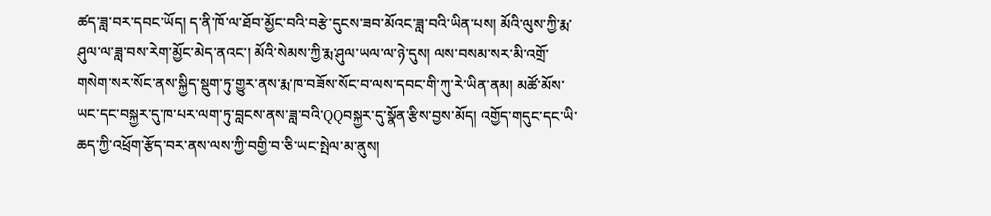ཚད་ཟླ་བར་དབང་ཡོད། ད་ནི་ཁོ་ལ་ཐོབ་མྱོང་བའི་བརྩེ་དུངས་ཟབ་མོའང་ཟླ་བའི་ཡིན་པས། མོའི་ལུས་ཀྱི་རྨ་ཤུལ་ལ་ཟླ་བས་རེག་མྱོང་མེད་ནའང་། མོའི་སེམས་ཀྱི་རྨ་ཤུལ་ཡལ་ལ་ཉེ་དུས། ལས་བསམ་སར་མི་འགྲོ་གསེག་སར་སོང་ནས་སྐྱིད་སྡུག་ཏུ་གྱུར་ནས་རྨ་ཁ་བཟོས་སོང་བ་ལས་དབང་གི་ཀུ་རེ་ཡིན་ནམ། མཚོ་མོས་ཡང་དང་བསྐྱར་དུ་ཁ་པར་ལག་ཏུ་བླངས་ནས་ཟླ་བའི་QQབསྐྱར་དུ་སྣོན་རྩིས་བྱས་མོད། འགྱོད་གདུང་དང་ཡི་ཆད་ཀྱི་འཕྲོག་རྩོད་བར་ནས་ལས་ཀྱི་བགྱི་བ་ཅི་ཡང་སྤེལ་མ་ནུས།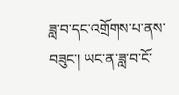ཟླ་བ་དང་འགྲོགས་པ་ནས་བཟུང་། ཡང་ན་ཟླ་བ་ངོ་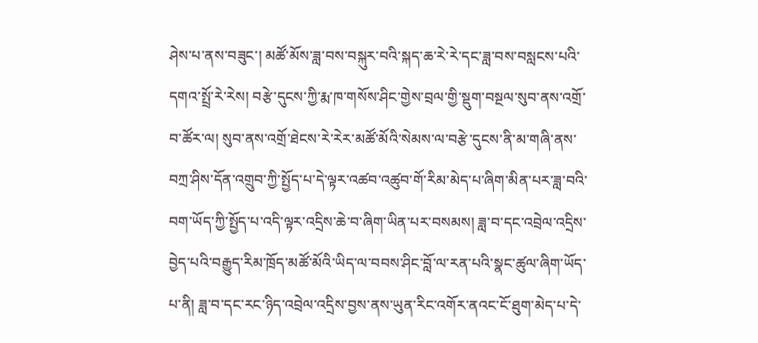ཤེས་པ་ནས་བཟུང་། མཚོ་མོས་ཟླ་བས་བསྐུར་བའི་སྐད་ཆ་རེ་རེ་དང་ཟླ་བས་བསླངས་པའི་དགའ་སྤྲོ་རེ་རེས། བརྩེ་དུངས་ཀྱི་རྨ་ཁ་གསོས་ཤིང་གྱེས་བྲལ་གྱི་སྡུག་བསྔལ་སུབ་ནས་འགྲོ་བ་ཚོར་ལ། སུབ་ནས་འགྲོ་ཐེངས་རེ་རེར་མཚོ་མོའི་སེམས་ལ་བརྩེ་དུངས་ནི་མ་གཞི་ནས་བཀྲ་ཤིས་དོན་འགྲུབ་ཀྱི་སྤྱོད་པ་དེ་ལྟར་འཚབ་འཚུབ་གོ་རིམ་མེད་པ་ཞིག་མིན་པར་ཟླ་བའི་བག་ཡོད་ཀྱི་སྤྱོད་པ་འདི་ལྟར་འདྲིས་ཆེ་བ་ཞིག་ཡིན་པར་བསམས། ཟླ་བ་དང་འབྲེལ་འདྲིས་བྱེད་པའི་བརྒྱུད་རིམ་ཁྲོད་མཚོ་མོའི་ཡིད་ལ་བབས་ཤིང་བློ་ལ་རན་པའི་སྣང་ཚུལ་ཞིག་ཡོད་པ་ནི། ཟླ་བ་དང་རང་ཉིད་འབྲེལ་འདྲིས་བྱས་ནས་ཡུན་རིང་འགོར་ནའང་ངོ་ཐུག་མེད་པ་དེ་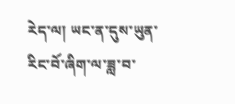རེད་ལ། ཡང་ན་དུས་ཡུན་རིང་བོ་ཞིག་ལ་ཟླ་བ་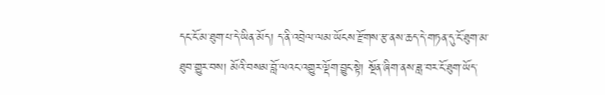དང་ངོ་མ་ཐུག་པ་དེ་ཡིན་མོད། ད་ནི་འབྲེལ་ལམ་ཡོངས་རྫོགས་རྩ་ནས་ཆད་དེ་གཏན་དུ་ངོ་ཐུག་མ་ཐུབ་གྱུར་བས། མོའི་བསམ་བློ་ལའང་འགྱུར་ལྡོག་བྱུང་སྟེ། སྔོན་ཞིག་ནས་ཟླ་བར་ངོ་ཐུག་ཡོད་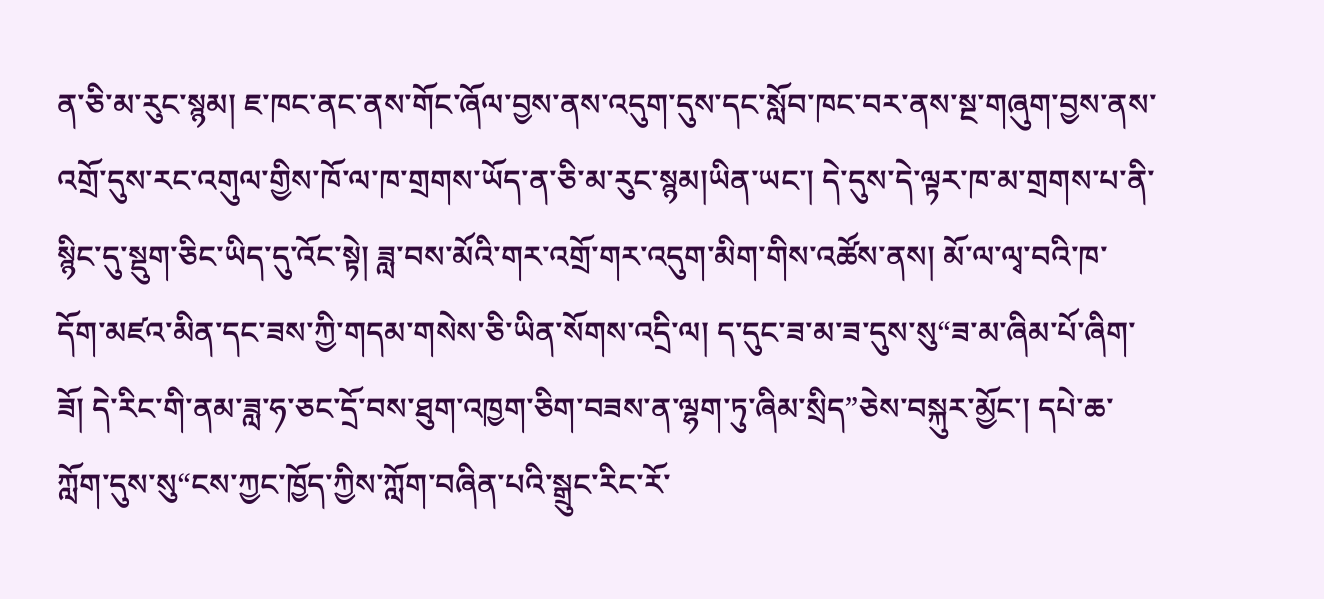ན་ཅི་མ་རུང་སྙམ། ཇ་ཁང་ནང་ནས་གོང་ཞོལ་བྱས་ནས་འདུག་དུས་དང་སློབ་ཁང་བར་ནས་སྔ་གཞུག་བྱས་ནས་འགྲོ་དུས་རང་འགུལ་གྱིས་ཁོ་ལ་ཁ་གྲགས་ཡོད་ན་ཅི་མ་རུང་སྙམ།ཡིན་ཡང་། དེ་དུས་དེ་ལྟར་ཁ་མ་གྲགས་པ་ནི་སྙིང་དུ་སྡུག་ཅིང་ཡིད་དུ་འོང་སྟེ། ཟླ་བས་མོའི་གར་འགྲོ་གར་འདུག་མིག་གིས་འཚོས་ནས། མོ་ལ་ལྭ་བའི་ཁ་དོག་མཛའ་མིན་དང་ཟས་ཀྱི་གདམ་གསེས་ཅི་ཡིན་སོགས་འདྲི་ལ། ད་དུང་ཟ་མ་ཟ་དུས་སུ“ཟ་མ་ཞིམ་པོ་ཞིག་ཟོ། དེ་རིང་གི་ནམ་ཟླ་ཧ་ཅང་དྲོ་བས་ཐུག་འཁྱག་ཅིག་བཟས་ན་ལྷག་ཏུ་ཞིམ་སྲིད”ཅེས་བསྐུར་མྱོང་། དཔེ་ཆ་ཀློག་དུས་སུ“ངས་ཀྱང་ཁྱོད་ཀྱིས་ཀློག་བཞིན་པའི་སྒྲུང་རིང་རོ་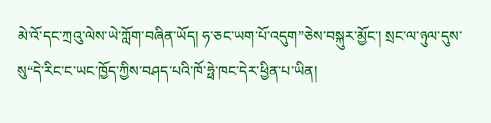མེ་འོ་དང་ཀྲའུ་ལེས་ཡེ་ཀློག་བཞིན་ཡོད། ཧ་ཅང་ཡག་པོ་འདུག”ཅེས་བསྐུར་མྱོང་། སྲང་ལ་ཉུལ་དུས་སུ“དེ་རིང་ང་ཡང་ཁྱོད་ཀྱིས་བཤད་པའི་ཁོ་ཧྥེ་ཁང་དེར་ཕྱིན་པ་ཡིན།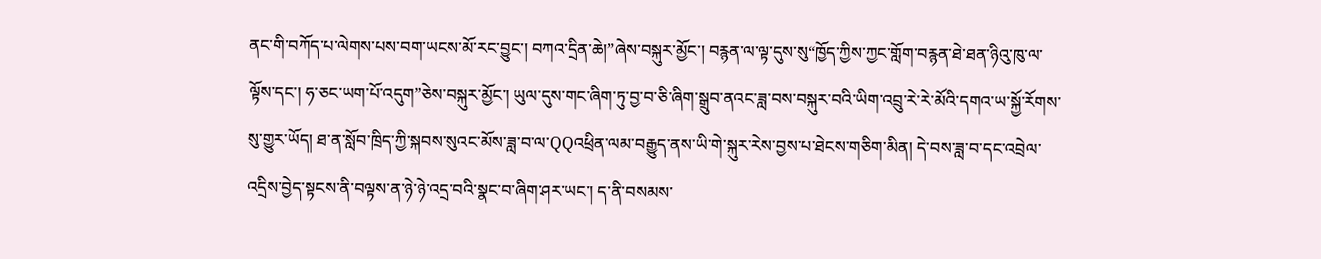ནང་གི་བཀོད་པ་ལེགས་པས་བག་ཡངས་མོ་རང་བྱུང་། བཀའ་དྲིན་ཆེ།”ཞེས་བསྐུར་མྱོང་། བརྙན་ལ་ལྟ་དུས་སུ“ཁྱོད་ཀྱིས་ཀྱང་གློག་བརྙན་ཐེ་ཐན་ཉིའུ་ཁུ་ལ་ལྟོས་དང་། ཧ་ཅང་ཡག་པོ་འདུག”ཅེས་བསྐུར་མྱོང་། ཡུལ་དུས་གང་ཞིག་ཏུ་བྱ་བ་ཅི་ཞིག་སྒྲུབ་ནའང་ཟླ་བས་བསྐུར་བའི་ཡིག་འབྲུ་རེ་རེ་མོའི་དགའ་ཡ་སྐྱོ་རོགས་སུ་གྱུར་ཡོད། ཐ་ན་སློབ་ཁྲིད་ཀྱི་སྐབས་སུའང་མོས་ཟླ་བ་ལ་QQའཕྲིན་ལམ་བརྒྱུད་ནས་ཡི་གེ་སྐུར་རེས་བྱས་པ་ཐེངས་གཅིག་མིན། དེ་བས་ཟླ་བ་དང་འབྲེལ་འདྲིས་བྱེད་སྟངས་ནི་བལྟས་ན་ཉེ་ཉེ་འདྲ་བའི་སྣང་བ་ཞིག་ཤར་ཡང་། ད་ནི་བསམས་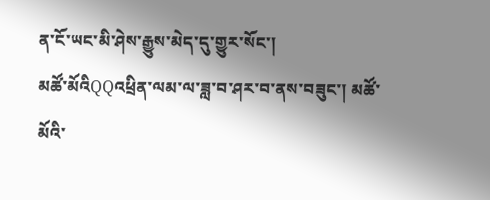ན་ངོ་ཡང་མི་ཤེས་རྒྱུས་མེད་དུ་གྱུར་སོང་།
མཚོ་མོའིQQའཕྲིན་ལམ་ལ་ཟླ་བ་ཤར་བ་ནས་བཟུང་། མཚོ་མོའི་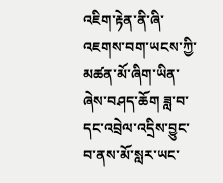འཇིག་རྟེན་ནི་ཞི་འཇགས་བག་ཡངས་ཀྱི་མཚན་མོ་ཞིག་ཡིན་ཞེས་བཤད་ཆོག ཟླ་བ་དང་འབྲེལ་འདྲིས་བྱུང་བ་ནས་མོ་སླར་ཡང་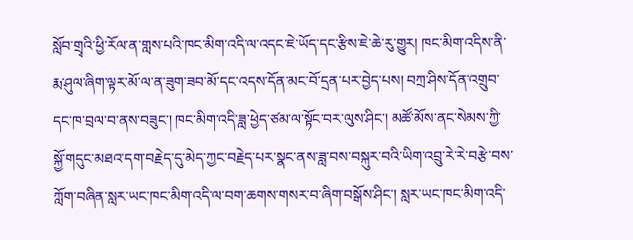སློབ་གྲྭའི་ཕྱི་རོལ་ན་གླས་པའི་ཁང་མིག་འདི་ལ་འདང་ཇེ་ཡོད་དང་རྩིས་ཇེ་ཆེ་རུ་གྱུར། ཁང་མིག་འདིས་ནི་རྨ་ཤུལ་ཞིག་ལྟར་མོ་ལ་ན་ཟུག་ཟབ་མོ་དང་འདས་དོན་མང་བོ་དྲན་པར་བྱེད་པས། བཀྲ་ཤིས་དོན་འགྲུབ་དང་ཁ་བྲལ་བ་ནས་བཟུང་། ཁང་མིག་འདི་ཟླ་ཕྱེད་ཙམ་ལ་སྟོང་བར་ལུས་ཤིང་། མཚོ་མོས་ནང་སེམས་ཀྱི་སྐྱོ་གདུང་མཐའ་དག་བརྗེད་དུ་མེད་ཀྱང་བརྗེད་པར་སྣང་ནས་ཟླ་བས་བསྐུར་བའི་ཡིག་འབྲུ་རེ་རེ་བརྩེ་བས་ཀློག་བཞིན་སླར་ཡང་ཁང་མིག་འདི་ལ་བག་ཆགས་གསར་བ་ཞིག་བསྒོས་ཤིང་། སླར་ཡང་ཁང་མིག་འདི་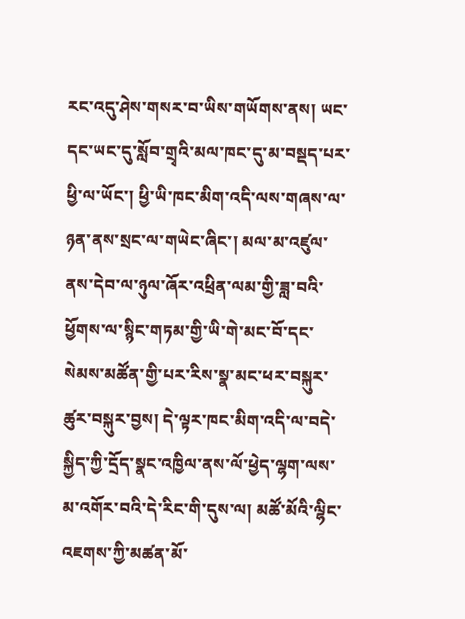རང་འདུ་ཤེས་གསར་བ་ཡིས་གཡོགས་ནས། ཡང་དང་ཡང་དུ་སློབ་གྲྭའི་མལ་ཁང་དུ་མ་བསྡད་པར་ཕྱི་ལ་ཡོང་། ཕྱི་ཡི་ཁང་མིག་འདི་ལས་གཞས་ལ་ཉན་ནས་སྲང་ལ་གཡེང་ཞིང་། མལ་མ་འཛུལ་ནས་དེབ་ལ་ཉུལ་ཞོར་འཕྲིན་ལམ་གྱི་ཟླ་བའི་ཕྱོགས་ལ་སྙིང་གཏམ་གྱི་ཡི་གེ་མང་བོ་དང་སེམས་མཚོན་གྱི་པར་རིས་སྣ་མང་ཕར་བསྐུར་ཚུར་བསྐུར་བྱས། དེ་ལྟར་ཁང་མིག་འདི་ལ་བདེ་སྐྱིད་ཀྱི་དྲོད་སྣང་འཁྱིལ་ནས་ལོ་ཕྱེད་ལྷག་ལས་མ་འགོར་བའི་དེ་རིང་གི་དུས་ལ། མཚོ་མོའི་ལྷིང་འཇགས་ཀྱི་མཚན་མོ་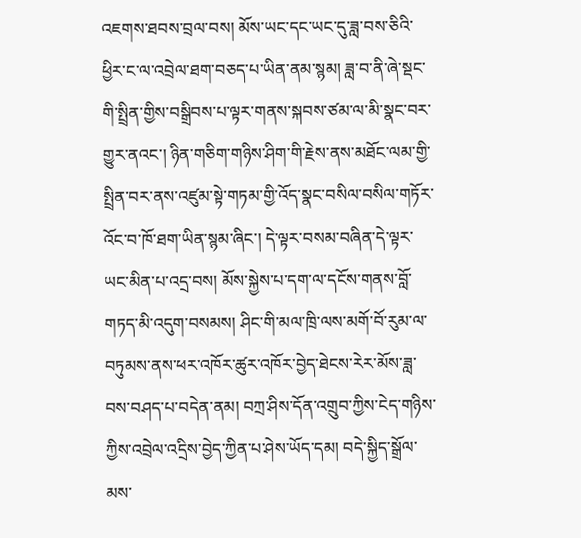འཇགས་ཐབས་བྲལ་བས། མོས་ཡང་དང་ཡང་དུ་ཟླ་བས་ཅིའི་ཕྱིར་ང་ལ་འབྲེལ་ཐག་བཅད་པ་ཡིན་ནམ་སྙམ། ཟླ་བ་ནི་ཞེ་སྡང་གི་སྤྲིན་གྱིས་བསྒྲིབས་པ་ལྟར་གནས་སྐབས་ཙམ་ལ་མི་སྣང་བར་གྱུར་ནའང་། ཉིན་གཅིག་གཉིས་ཤིག་གི་རྗེས་ནས་མཐོང་ལམ་གྱི་སྤྲིན་བར་ནས་འཛུམ་སྟེ་གཏམ་གྱི་འོད་སྣང་བསིལ་བསིལ་གཏོར་འོང་བ་ཁོ་ཐག་ཡིན་སྙམ་ཞིང་། དེ་ལྟར་བསམ་བཞིན་དེ་ལྟར་ཡང་མིན་པ་འདྲ་བས། མོས་སྐྱེས་པ་དག་ལ་དངོས་གནས་བློ་གཏད་མི་འདུག་བསམས། ཤིང་གི་མལ་ཁྲི་ལས་མགོ་བོ་རུམ་ལ་བཏུམས་ནས་ཕར་འཁོར་ཚུར་འཁོར་བྱེད་ཐེངས་རེར་མོས་ཟླ་བས་བཤད་པ་བདེན་ནམ། བཀྲ་ཤིས་དོན་འགྲུབ་ཀྱིས་ངེད་གཉིས་ཀྱིས་འབྲེལ་འདྲིས་བྱེད་ཀྱིན་པ་ཤེས་ཡོད་དམ། བདེ་སྐྱིད་སྒྲོལ་མས་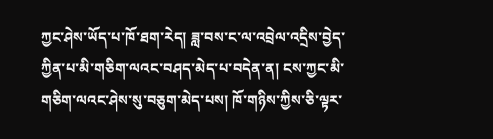ཀྱང་ཤེས་ཡོད་པ་ཁོ་ཐག་རེད། ཟླ་བས་ང་ལ་འབྲེལ་འདྲིས་བྱེད་ཀྱིན་པ་མི་གཅིག་ལའང་བཤད་མེད་པ་བདེན་ན། ངས་ཀྱང་མི་གཅིག་ལའང་ཤེས་སུ་བཅུག་མེད་པས། ཁོ་གཉིས་ཀྱིས་ཅི་ལྟར་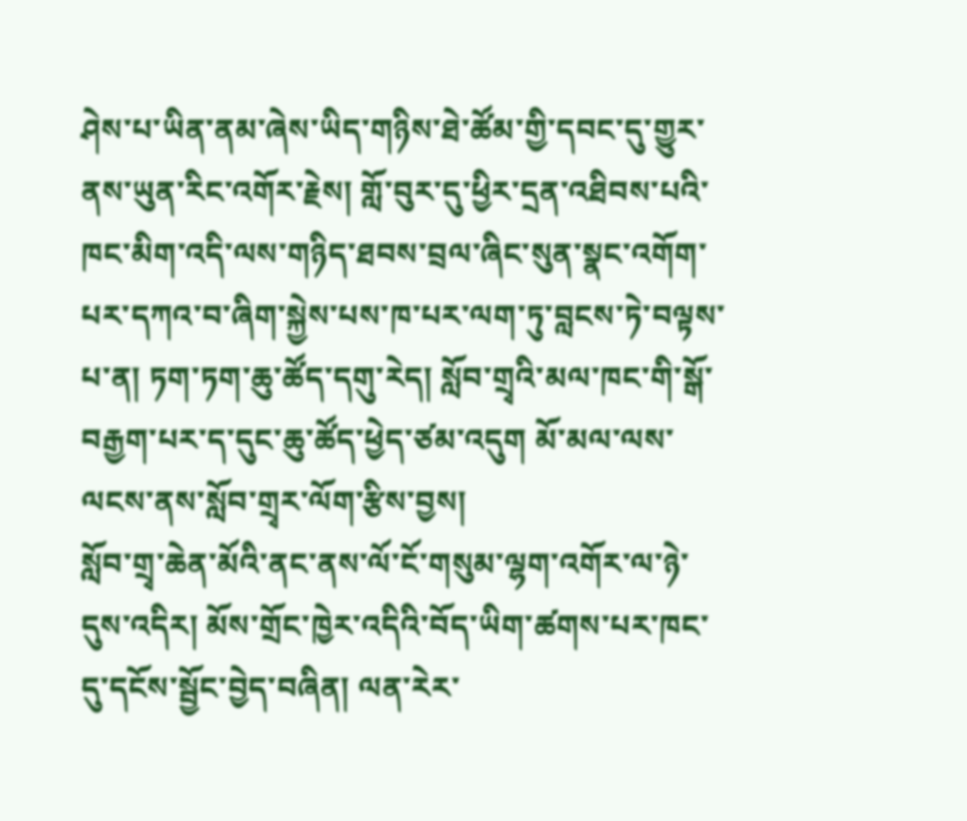ཤེས་པ་ཡིན་ནམ་ཞེས་ཡིད་གཉིས་ཐེ་ཚོམ་གྱི་དབང་དུ་གྱུར་ནས་ཡུན་རིང་འགོར་རྗེས། གློ་བུར་དུ་ཕྱིར་དྲན་འཐིབས་པའི་ཁང་མིག་འདི་ལས་གཉིད་ཐབས་བྲལ་ཞིང་སུན་སྣང་འགོག་པར་དཀའ་བ་ཞིག་སྐྱེས་པས་ཁ་པར་ལག་ཏུ་བླངས་ཏེ་བལྟས་པ་ན། ཏག་ཏག་ཆུ་ཚོད་དགུ་རེད། སློབ་གྲྭའི་མལ་ཁང་གི་སྒོ་བརྒྱག་པར་ད་དུང་ཆུ་ཚོད་ཕྱེད་ཙམ་འདུག མོ་མལ་ལས་ལངས་ནས་སློབ་གྲྭར་ལོག་རྩིས་བྱས།
སློབ་གྲྭ་ཆེན་མོའི་ནང་ནས་ལོ་ངོ་གསུམ་ལྷག་འགོར་ལ་ཉེ་དུས་འདིར། མོས་གྲོང་ཁྱེར་འདིའི་བོད་ཡིག་ཚགས་པར་ཁང་དུ་དངོས་སྦྱོང་བྱེད་བཞིན། ལན་རེར་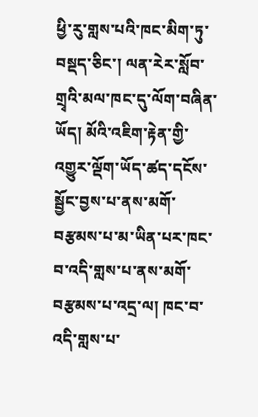ཕྱི་རུ་གླས་པའི་ཁང་མིག་ཏུ་བསྡད་ཅིང་། ལན་རེར་སློབ་གྲྭའི་མལ་ཁང་དུ་ལོག་བཞིན་ཡོད། མོའི་འཇིག་རྟེན་གྱི་འགྱུར་ལྡོག་ཡོད་ཚད་དངོས་སྦྱོང་བྱས་པ་ནས་མགོ་བརྩམས་པ་མ་ཡིན་པར་ཁང་བ་འདི་གླས་པ་ནས་མགོ་བརྩམས་པ་འདྲ་ལ། ཁང་བ་འདི་གླས་པ་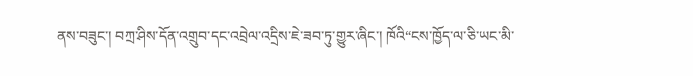ནས་བཟུང་། བཀྲ་ཤིས་དོན་འགྲུབ་དང་འབྲེལ་འདྲིས་ཇེ་ཟབ་ཏུ་གྱུར་ཞིང་། ཁོའི“ངས་ཁྱོད་ལ་ཅི་ཡང་མི་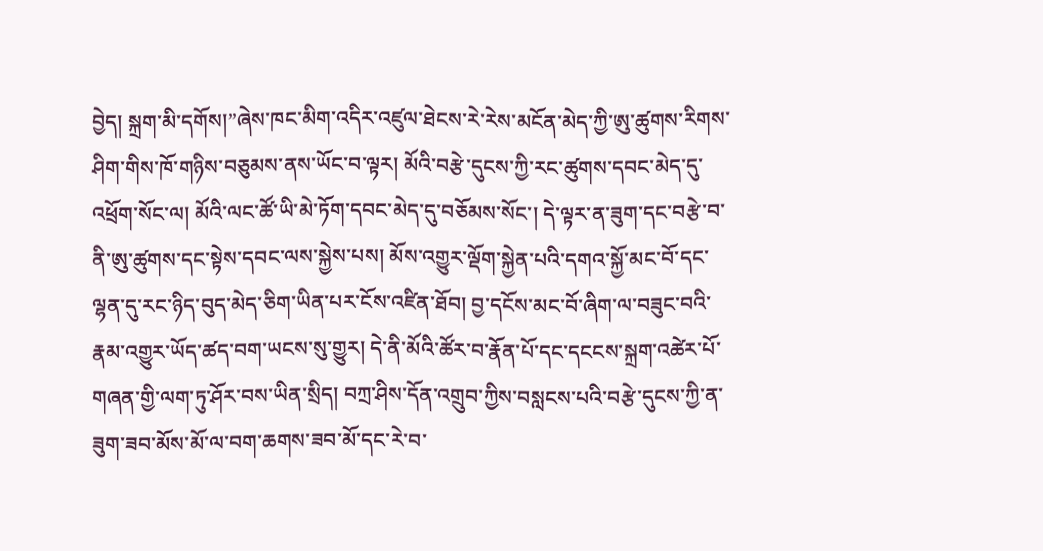བྱེད། སྐྲག་མི་དགོས།”ཞེས་ཁང་མིག་འདིར་འཛུལ་ཐེངས་རེ་རེས་མངོན་མེད་ཀྱི་ཨུ་ཚུགས་རིགས་ཤིག་གིས་ཁོ་གཉིས་བཅུམས་ནས་ཡོང་བ་ལྟར། མོའི་བརྩེ་དུངས་ཀྱི་རང་ཚུགས་དབང་མེད་དུ་འཕྲོག་སོང་ལ། མོའི་ལང་ཚོ་ཡི་མེ་ཏོག་དབང་མེད་དུ་བཅོམས་སོང་། དེ་ལྟར་ན་ཟུག་དང་བརྩེ་བ་ནི་ཨུ་ཚུགས་དང་སྟེས་དབང་ལས་སྐྱེས་པས། མོས་འགྱུར་ལྡོག་སྐྱེན་པའི་དགའ་སྐྱོ་མང་བོ་དང་ལྷན་དུ་རང་ཉིད་བུད་མེད་ཅིག་ཡིན་པར་ངོས་འཛིན་ཐོབ། བྱ་དངོས་མང་བོ་ཞིག་ལ་བཟུང་བའི་རྣམ་འགྱུར་ཡོད་ཚད་བག་ཡངས་སུ་གྱུར། དེ་ནི་མོའི་ཚོར་བ་རྣོན་པོ་དང་དངངས་སྐྲག་འཚེར་པོ་གཞན་གྱི་ལག་ཏུ་ཤོར་བས་ཡིན་སྲིད། བཀྲ་ཤིས་དོན་འགྲུབ་ཀྱིས་བསླངས་པའི་བརྩེ་དུངས་ཀྱི་ན་ཟུག་ཟབ་མོས་མོ་ལ་བག་ཆགས་ཟབ་མོ་དང་རེ་བ་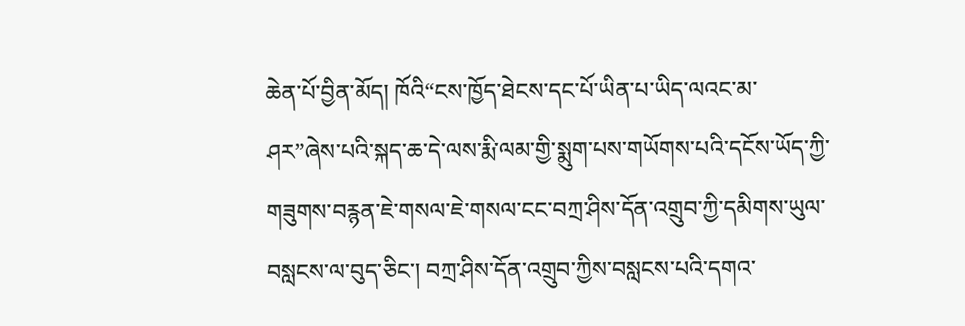ཆེན་པོ་བྱིན་མོད། ཁོའི“ངས་ཁྱོད་ཐེངས་དང་པོ་ཡིན་པ་ཡིད་ལའང་མ་ཤར”ཞེས་པའི་སྐད་ཆ་དེ་ལས་རྨི་ལམ་གྱི་སྨུག་པས་གཡོགས་པའི་དངོས་ཡོད་ཀྱི་གཟུགས་བརྙན་ཇེ་གསལ་ཇེ་གསལ་ངང་བཀྲ་ཤིས་དོན་འགྲུབ་ཀྱི་དམིགས་ཡུལ་བསླངས་ལ་བུད་ཅིང་། བཀྲ་ཤིས་དོན་འགྲུབ་ཀྱིས་བསླངས་པའི་དགའ་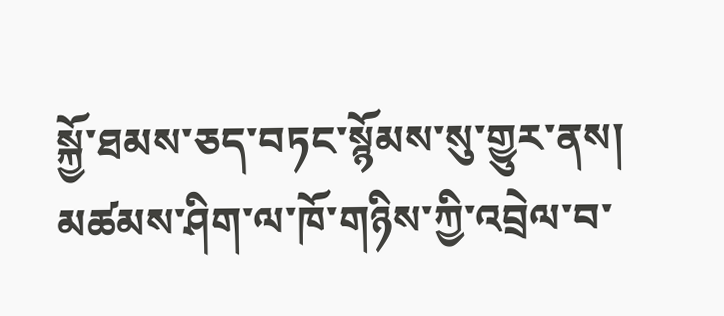སྐྱོ་ཐམས་ཅད་བཏང་སྙོམས་སུ་གྱུར་ནས། མཚམས་ཤིག་ལ་ཁོ་གཉིས་ཀྱི་འབྲེལ་བ་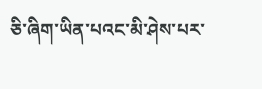ཅི་ཞིག་ཡིན་པའང་མི་ཤེས་པར་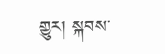གྱུར། སྐབས་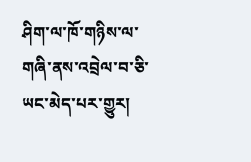ཤིག་ལ་ཁོ་གཉིས་ལ་གཞི་ནས་འབྲེལ་བ་ཅི་ཡང་མེད་པར་གྱུར།